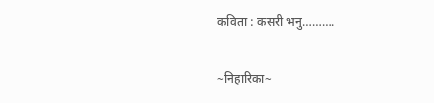कविता : कसरी भनु……….

~निहारिका~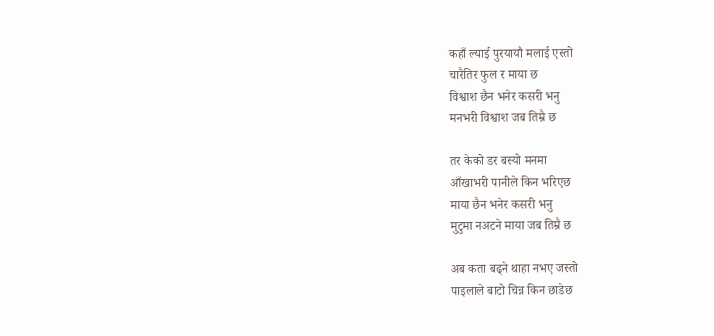कहाँ ल्याई पुरयायौ मलाई एस्तो
चारैतिर फुल र माया छ
विश्वाश छैन भनेर कसरी भनु
मनभरी विश्वाश जब तिम्रै छ

तर केको डर बस्यो मनमा
आँखाभरी पानीले किन भरिएछ
माया छैन भनेर कसरी भनु
मुटुमा नअटने माया जब तिम्रै छ

अब कता बढ्ने थाहा नभए जस्तो
पाइलाले बाटो चिन्न किन छाडेछ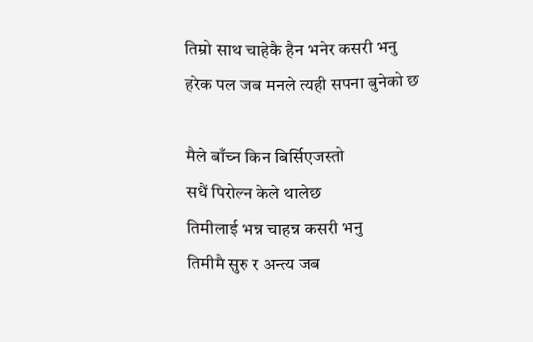तिम्रो साथ चाहेकै हैन भनेर कसरी भनु
हरेक पल जब मनले त्यही सपना बुनेको छ

मैले बाँच्न किन बिर्सिएजस्तो
सधैं पिरोल्न केले थालेछ
तिमीलाई भन्न चाहन्न कसरी भनु
तिमीमै सुरु र अन्त्य जब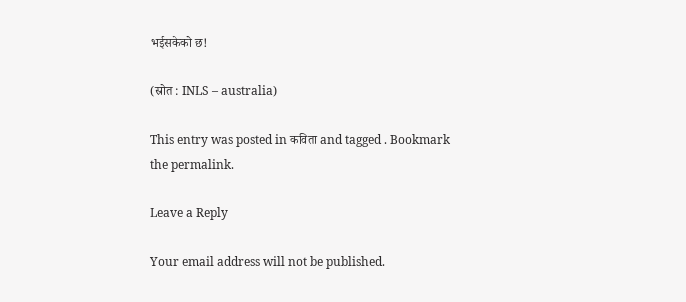भईसकेको छ!

(स्रोत : INLS – australia)

This entry was posted in कविता and tagged . Bookmark the permalink.

Leave a Reply

Your email address will not be published.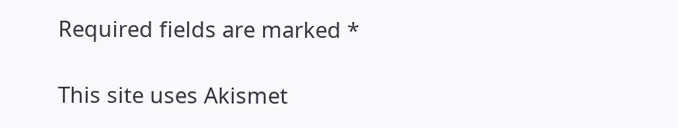Required fields are marked *

This site uses Akismet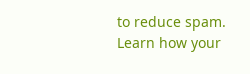to reduce spam. Learn how your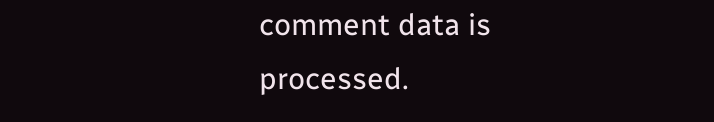comment data is processed.